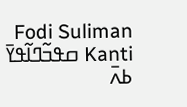Fodi Suliman Kanti ߛߟߏ߬ߣߊ߬ߟߌ߫ ߕߍ߫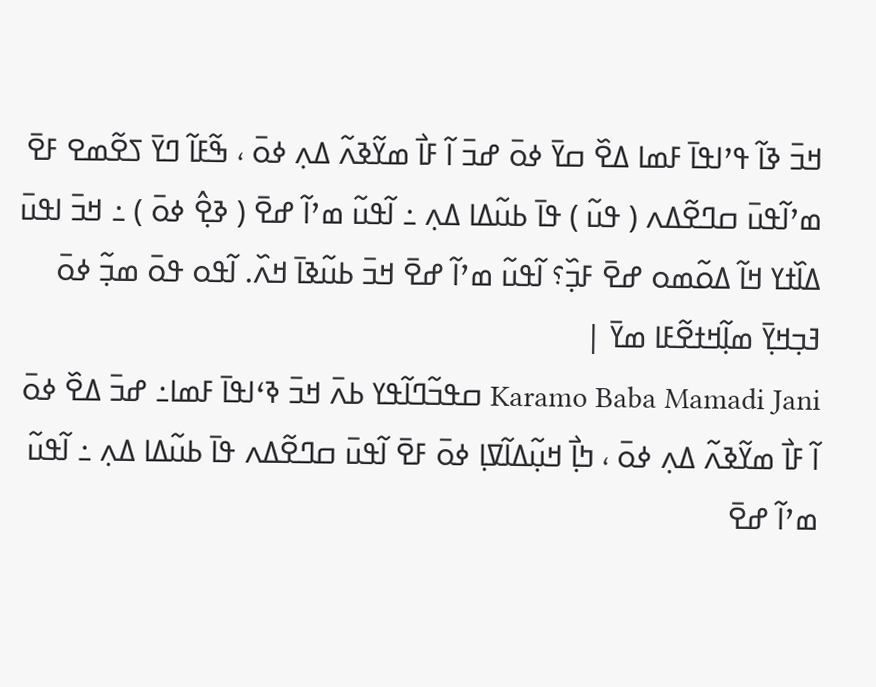ߞߏ߫ ߢߊ߬ ߟߴߊߟߊ߫ ߓߘߊ ߡߐ߰ ߛߌ߫ ߦߋ߫ ߝߏ߫ ߊ߬ ߓߊ߯ ߘߌ߬ߢߍ߬ ߡߍ߲ ߦߋ߫ ، ߒ߬ߓߊ߬ ߣߌ߫ ߖߐ߬ߘߐ ߓߐ߫ ߘߴߊ߬ߟߎ߫ ߛߣߐ߬ߡߍ ( ߟߎ߬ ) ߟߊ߫ ߕߎ߬ߡߊ ߡߍ߲ ߸ ߊ߬ߟߎ߬ ߘߴߊ߬ ߝߐ߫ ( ߢߐ߲߮ ߦߋ߫ ) ߸ ߞߏ߫ ߊߟߎ߫ ߡߊ߰ߙߌ ߞߊ߬ ߡߋ߬ߘߋ ߝߐ߫ ߓߏ߲߰؟ ߊ߬ߟߎ߬ ߘߴߊ߬ ߝߐ߫ ߞߏ߫ ߕߎ߬ߢߊ߫ ߞߍ߰. ߊ߬ߟߋ ߟߋ߫ ߘߏ߲߬ ߦߋ߫ ߔߏ߲ߞߌ߲߫ ߘߊ߲߬ߞߙߐ߬ߓߊ ߘߌ߫ |
Karamo Baba Mamadi Jani ߛߟߏ߬ߣߊ߬ߟߌ ߕߍ߫ ߞߏ߫ ߢߵߊߟߊ߫ ߓߘߊ߸ ߝߏ߫ ߡߐ߰ ߦߋ߫ ߊ߬ ߓߊ߯ ߘߌ߬ߢߍ߬ ߡߍ߲ ߦߋ߫ ، ߤߊ߲߯ ߞߎ߲߬ߡߊ߬ߜߊ߲ ߦߋ߫ ߓߐ߫ ߊ߬ߟߎ߫ ߛߣߐ߬ߡߍ ߟߊ߫ ߕߎ߬ߡߊ ߡߍ߲ ߸ ߊ߬ߟߎ߬ ߘߴߊ߬ ߝߐ߫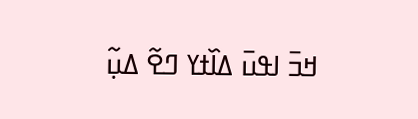ߞߏ߫ ߊߟߎ߫ ߡߊ߰ߙߌ ߣߐ߬ ߡߎ߲߬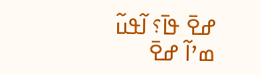ߝߐ߫ ߟߊ߫؟ ߊ߬ߟߎ߬ ߘߴߊ߬ ߝߐ߫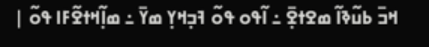ߞߏ߫ ߕߎ߬ߢߊ߬ ߘߐߙߐ߲߫ ߸ ߊ߬ߟߋ ߟߋ߬ ߔߏ߲ߞߌ߲ ߘߌ߫ ߸ ߘߊ߲߬ߞߙߐ߬ߓߊ ߟߋ߬ |